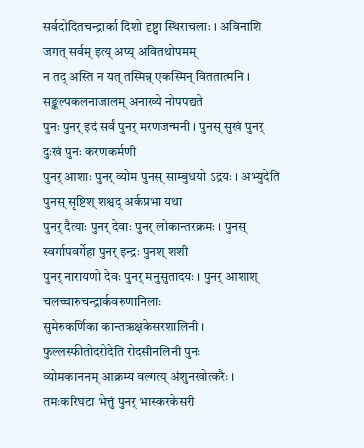सर्वदोदितचन्द्रार्का दिशो दृष्ट्वा स्थिराचलाः । अविनाशि जगत् सर्वम् इत्य् अप्य् अवितथोपमम्
न तद् अस्ति न यत् तस्मिन्न् एकस्मिन् विततात्मनि । सङ्कल्पकलनाजालम् अनाख्ये नोपपद्यते
पुनः पुनर् इदं सर्वं पुनर् मरणजन्मनी । पुनस् सुखं पुनर् दुःखं पुनः करणकर्मणी
पुनर् आशाः पुनर् व्योम पुनस् साम्बुधयो ऽद्रयः । अभ्युदेति पुनस् सृष्टिश् शश्वद् अर्कप्रभा यथा
पुनर् दैत्याः पुनर् देवाः पुनर् लोकान्तरक्रमः । पुनस् स्वर्गापवर्गेहा पुनर् इन्द्रः पुनश् शशी
पुनर् नारायणो देवः पुनर् मनुसुतादयः । पुनर् आशाश् चलच्चारुचन्द्रार्कवरुणानिलाः
सुमेरुकर्णिका कान्तऋक्षकेसरशालिनी । फुल्लस्फीतोदरोदेति रोदसीनलिनी पुनः
व्योमकाननम् आक्रम्य वल्गत्य् अंशुनखोत्करैः । तमःकरिघटा भेत्तुं पुनर् भास्करकेसरी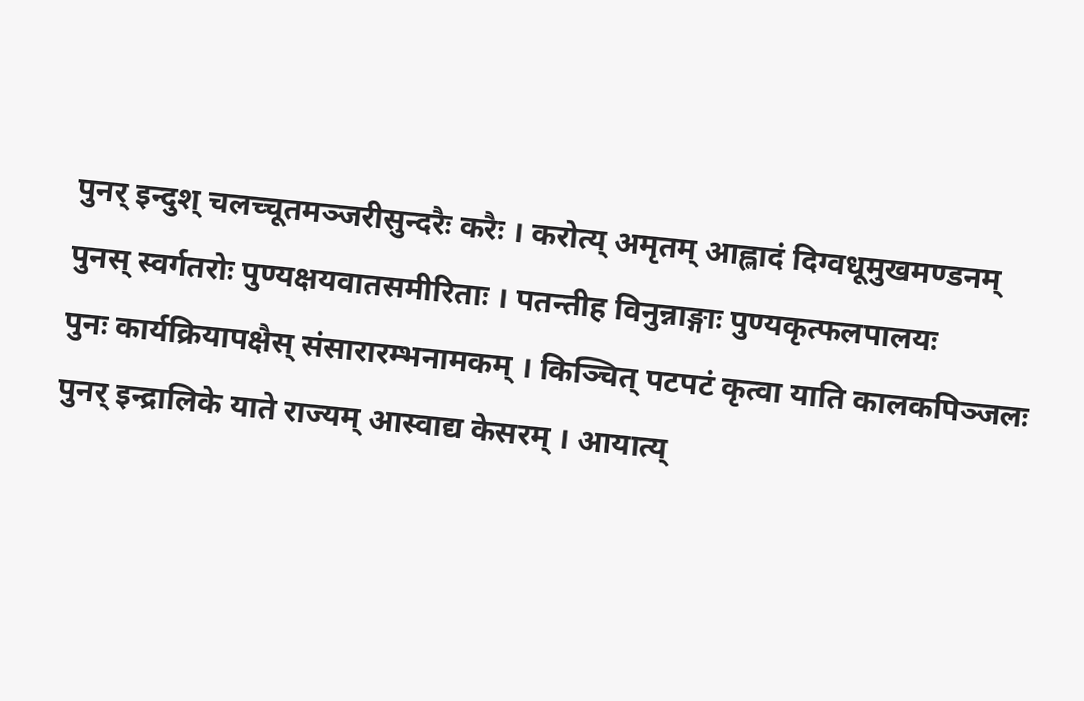पुनर् इन्दुश् चलच्चूतमञ्जरीसुन्दरैः करैः । करोत्य् अमृतम् आह्लादं दिग्वधूमुखमण्डनम्
पुनस् स्वर्गतरोः पुण्यक्षयवातसमीरिताः । पतन्तीह विनुन्नाङ्गाः पुण्यकृत्फलपालयः
पुनः कार्यक्रियापक्षैस् संसारारम्भनामकम् । किञ्चित् पटपटं कृत्वा याति कालकपिञ्जलः
पुनर् इन्द्रालिके याते राज्यम् आस्वाद्य केसरम् । आयात्य्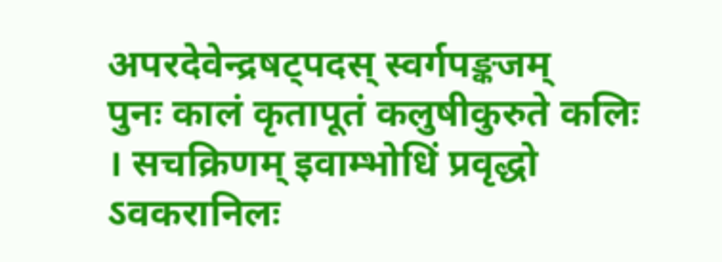अपरदेवेन्द्रषट्पदस् स्वर्गपङ्कजम्
पुनः कालं कृतापूतं कलुषीकुरुते कलिः । सचक्रिणम् इवाम्भोधिं प्रवृद्धो ऽवकरानिलः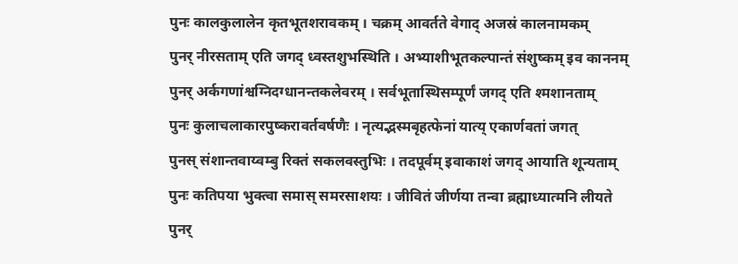पुनः कालकुलालेन कृतभूतशरावकम् । चक्रम् आवर्तते वेगाद् अजस्रं कालनामकम्
पुनर् नीरसताम् एति जगद् ध्वस्तशुभस्थिति । अभ्याशीभूतकल्पान्तं संशुष्कम् इव काननम्
पुनर् अर्कगणांश्वग्निदग्धानन्तकलेवरम् । सर्वभूतास्थिसम्पूर्णं जगद् एति श्मशानताम्
पुनः कुलाचलाकारपुष्करावर्तवर्षणैः । नृत्यद्भस्मबृहत्फेनां यात्य् एकार्णवतां जगत्
पुनस् संशान्तवाय्वम्बु रिक्तं सकलवस्तुभिः । तदपूर्वम् इवाकाशं जगद् आयाति शून्यताम्
पुनः कतिपया भुक्त्वा समास् समरसाशयः । जीवितं जीर्णया तन्वा ब्रह्माध्यात्मनि लीयते
पुनर्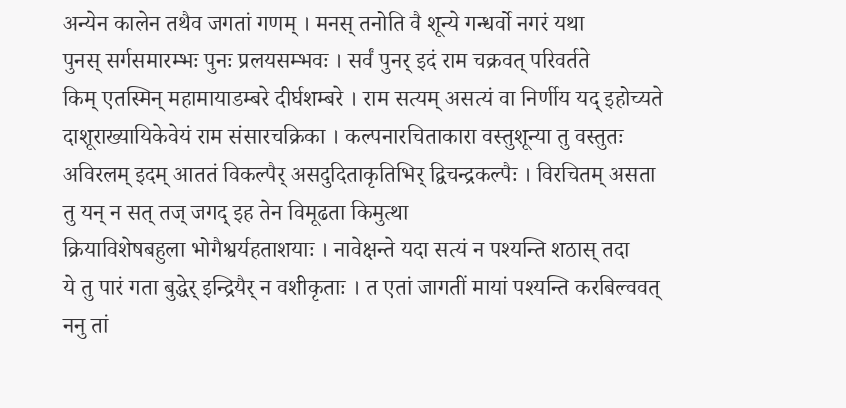अन्येन कालेन तथैव जगतां गणम् । मनस् तनोति वै शून्ये गन्धर्वो नगरं यथा
पुनस् सर्गसमारम्भः पुनः प्रलयसम्भवः । सर्वं पुनर् इदं राम चक्रवत् परिवर्तते
किम् एतस्मिन् महामायाडम्बरे दीर्घशम्बरे । राम सत्यम् असत्यं वा निर्णीय यद् इहोच्यते
दाशूराख्यायिकेवेयं राम संसारचक्रिका । कल्पनारचिताकारा वस्तुशून्या तु वस्तुतः
अविरलम् इदम् आततं विकल्पैर् असदुदिताकृतिभिर् द्विचन्द्रकल्पैः । विरचितम् असता तु यन् न सत् तज् जगद् इह तेन विमूढता किमुत्था
क्रियाविशेषबहुला भोगैश्वर्यहताशयाः । नावेक्षन्ते यदा सत्यं न पश्यन्ति शठास् तदा
ये तु पारं गता बुद्धेर् इन्द्रियैर् न वशीकृताः । त एतां जागतीं मायां पश्यन्ति करबिल्ववत्
ननु तां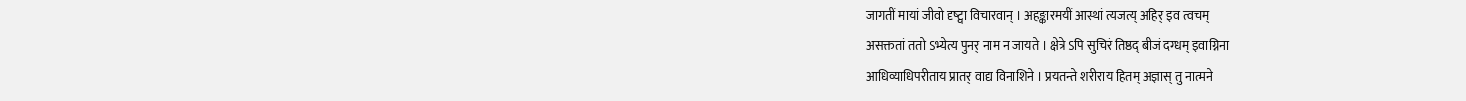जागतीं मायां जीवो दृष्ट्वा विचारवान् । अहङ्कारमयीं आस्थां त्यजत्य् अहिर् इव त्वचम्
असक्ततां ततो ऽभ्येत्य पुनर् नाम न जायते । क्षेत्रे ऽपि सुचिरं तिष्ठद् बीजं दग्धम् इवाग्निना
आधिव्याधिपरीताय प्रातर् वाद्य विनाशिने । प्रयतन्ते शरीराय हितम् अज्ञास् तु नात्मने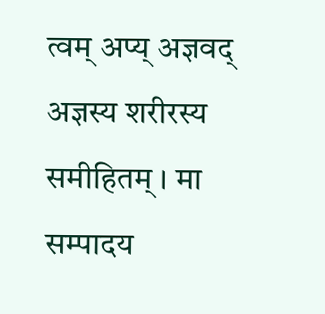त्वम् अप्य् अज्ञवद् अज्ञस्य शरीरस्य समीहितम् । मा सम्पादय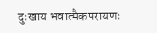दुःखाय भवात्मैकपरायणः